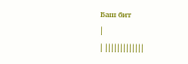Баш бит
|
| |||||||||||||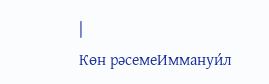|
Көн рәсемеИммануи́л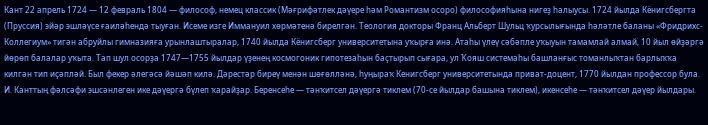Кант 22 апрель 1724 — 12 февраль 1804 — философ, немец классик (Мәғрифәтлек дәүере һәм Романтизм осоро) философияһына нигеҙ һалыусы. 1724 йылда Кёнигсбергта (Пруссия) эйәр эшләүсе ғаиләһендә тыуған. Исеме изге Иммануил хөрмәтенә бирелгән. Теология докторы Франц Альберт Шульц ҡурсылығында һәләтле баланы «Фридрихс-Коллегиум» тигән абруйлы гимназияға урынлаштыралар, 1740 йылда Кёнигсберг университетына уҡырға инә. Атаһы үлеү сәбәпле уҡыуын тамамлай алмай, 10 йыл өйҙәргә йөрөп балалар уҡыта. Тап шул осорҙа 1747—1755 йылдар үҙенең космогоник гипотезаһын баҫтырып сығара, ул Ҡояш системаһы башланғыс томанлыҡтан барлыҡҡа килгән тип иҫәпләй. Был фекер әлегәсә йәшәп килә. Дәрестәр биреү менән шөғөлләнә, һуңыраҡ Кенигсберг университетында приват-доцент, 1770 йылдан профессор була. И. Канттың фәлсәфи эшсәнлеген ике дәүергә бүлеп ҡарайҙар. Беренсеһе — тәнҡитсел дәүергә тиклем (70-се йылдар башына тиклем), икенсеһе — тәнҡитсел дәүер йылдары.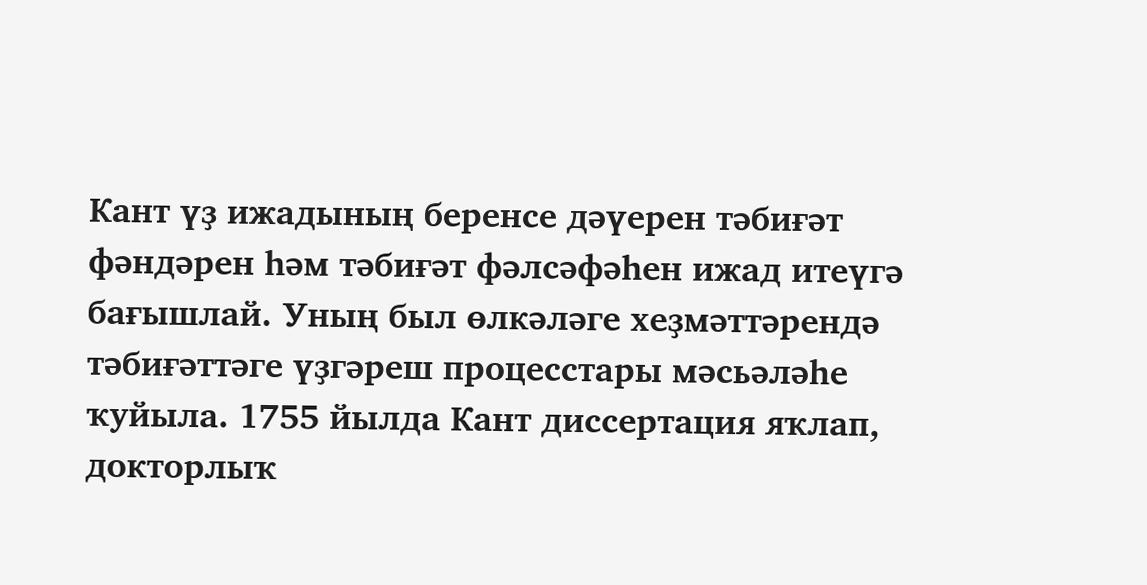Кант үҙ ижадының беренсе дәүерен тәбиғәт фәндәрен һәм тәбиғәт фәлсәфәһен ижад итеүгә бағышлай. Уның был өлкәләге хеҙмәттәрендә тәбиғәттәге үҙгәреш процесстары мәсьәләһе ҡуйыла. 1755 йылда Кант диссертация яҡлап, докторлыҡ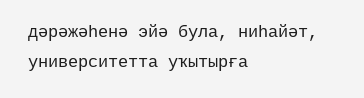дәрәжәһенә эйә була, ниһайәт, университетта уҡытырға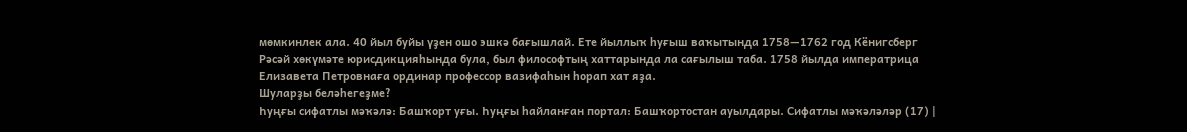мөмкинлек ала. 40 йыл буйы үҙен ошо эшкә бағышлай. Ете йыллыҡ һуғыш ваҡытында 1758—1762 год Кёнигсберг Рәсәй хөкүмәте юрисдикцияһында була, был философтың хаттарында ла сағылыш таба. 1758 йылда императрица Елизавета Петровнаға ординар профессор вазифаһын һорап хат яҙа.
Шуларҙы беләһегеҙме?
Һуңғы сифатлы мәҡәлә: Башҡорт уғы. Һуңғы һайланған портал: Башҡортостан ауылдары. Сифатлы мәҡәләләр (17) |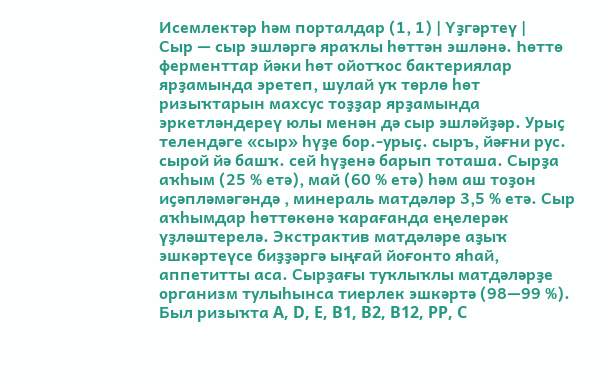Исемлектәр һәм порталдар (1, 1) | Үҙгәртеү |
Сыр — сыр эшләргә яраҡлы һөттән эшләнә. Һөттө ферменттар йәки һөт ойотҡос бактериялар ярҙамында эретеп, шулай уҡ төрлө һөт ризыҡтарын махсус тоҙҙар ярҙамында эркетләндереү юлы менән дә сыр эшләйҙәр. Урыҫ телендәге «сыр» һүҙе бор.-урыҫ. сыръ, йәғни рус. сырой йә башҡ. сей һүҙенә барып тоташа. Сырҙа аҡһым (25 % етә), май (60 % етә) һәм аш тоҙон иҫәпләмәгәндә , минераль матдәләр 3,5 % етә. Сыр аҡһымдар һөттөкөнә ҡарағанда еңелерәк үҙләштерелә. Экстрактив матдәләре аҙыҡ эшкәртеүсе биҙҙәргә ыңғай йоғонто яһай, аппетитты аса. Сырҙағы туҡлыҡлы матдәләрҙе организм тулыһынса тиерлек эшкәртә (98—99 %). Был ризыҡта A, D, E, B1, B2, B12, PP, C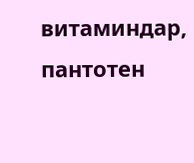витаминдар, пантотен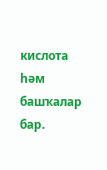кислота һәм башҡалар бар.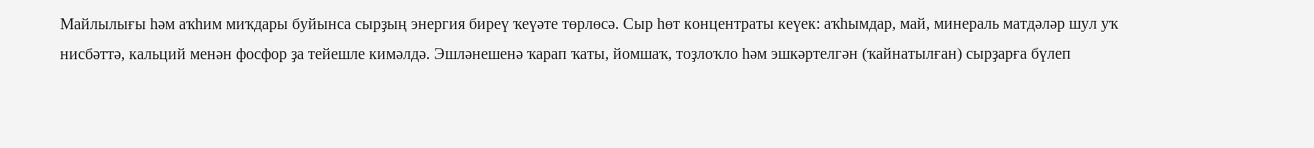Майлылығы һәм аҡһим миҡдары буйынса сырҙың энергия биреү ҡеүәте төрлөсә. Сыр һөт концентраты кеүек: аҡһымдар, май, минераль матдәләр шул уҡ нисбәттә, кальций менән фосфор ҙа тейешле кимәлдә. Эшләнешенә ҡарап ҡаты, йомшаҡ, тоҙлоҡло һәм эшкәртелгән (ҡайнатылған) сырҙарға бүлеп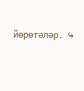йөрөтәләр. ↪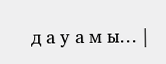д а у а м ы… |